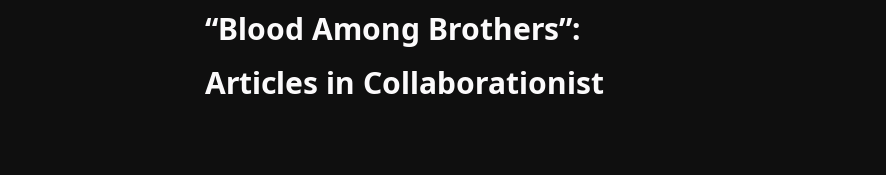“Blood Among Brothers”: Articles in Collaborationist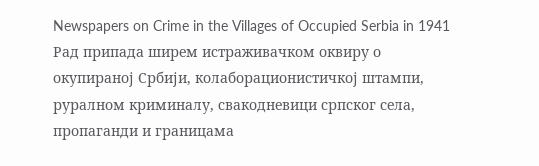Newspapers on Crime in the Villages of Occupied Serbia in 1941
Рад припада ширем истраживачком оквиру о окупираној Србији, колаборационистичкој штампи, руралном криминалу, свакодневици српског села, пропаганди и границама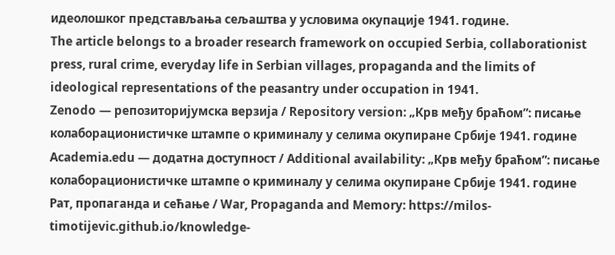идеолошког представљања сељаштва у условима окупације 1941. године.
The article belongs to a broader research framework on occupied Serbia, collaborationist press, rural crime, everyday life in Serbian villages, propaganda and the limits of ideological representations of the peasantry under occupation in 1941.
Zenodo — репозиторијумска верзија / Repository version: „Крв међу браћом”: писање колаборационистичке штампе о криминалу у селима окупиране Србије 1941. године
Academia.edu — додатна доступност / Additional availability: „Крв међу браћом”: писање колаборационистичке штампе о криминалу у селима окупиране Србије 1941. године
Рат, пропаганда и сећање / War, Propaganda and Memory: https://milos-timotijevic.github.io/knowledge-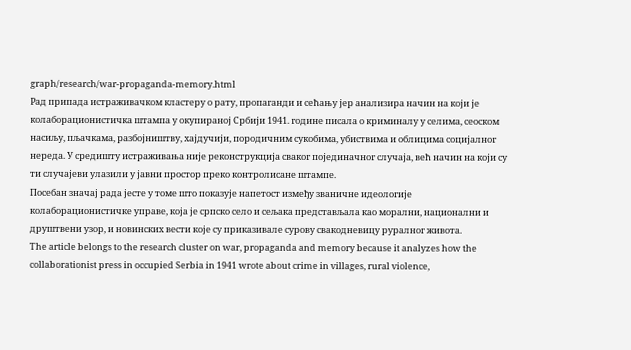graph/research/war-propaganda-memory.html
Рад припада истраживачком кластеру о рату, пропаганди и сећању јер анализира начин на који је колаборационистичка штампа у окупираној Србији 1941. године писала о криминалу у селима, сеоском насиљу, пљачкама, разбојништву, хајдучији, породичним сукобима, убиствима и облицима социјалног нереда. У средишту истраживања није реконструкција сваког појединачног случаја, већ начин на који су ти случајеви улазили у јавни простор преко контролисане штампе.
Посебан значај рада јесте у томе што показује напетост између званичне идеологије колаборационистичке управе, која је српско село и сељака представљала као морални, национални и друштвени узор, и новинских вести које су приказивале сурову свакодневицу руралног живота.
The article belongs to the research cluster on war, propaganda and memory because it analyzes how the collaborationist press in occupied Serbia in 1941 wrote about crime in villages, rural violence,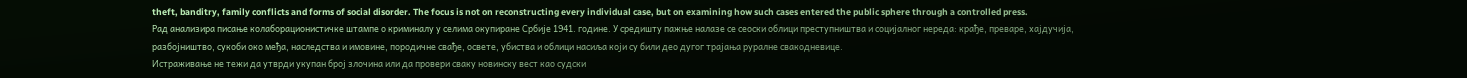theft, banditry, family conflicts and forms of social disorder. The focus is not on reconstructing every individual case, but on examining how such cases entered the public sphere through a controlled press.
Рад анализира писање колаборационистичке штампе о криминалу у селима окупиране Србије 1941. године. У средишту пажње налазе се сеоски облици преступништва и социјалног нереда: крађе, преваре, хајдучија, разбојништво, сукоби око међа, наследства и имовине, породичне свађе, освете, убиства и облици насиља који су били део дугог трајања руралне свакодневице.
Истраживање не тежи да утврди укупан број злочина или да провери сваку новинску вест као судски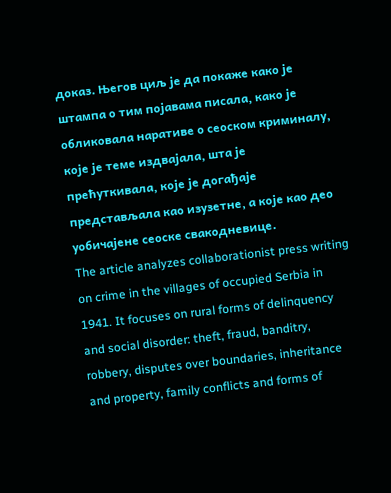доказ. Његов циљ је да покаже како је штампа о тим појавама писала, како је обликовала наративе о сеоском криминалу, које је теме издвајала, шта је прећуткивала, које је догађаје представљала као изузетне, а које као део уобичајене сеоске свакодневице.
The article analyzes collaborationist press writing on crime in the villages of occupied Serbia in 1941. It focuses on rural forms of delinquency and social disorder: theft, fraud, banditry, robbery, disputes over boundaries, inheritance and property, family conflicts and forms of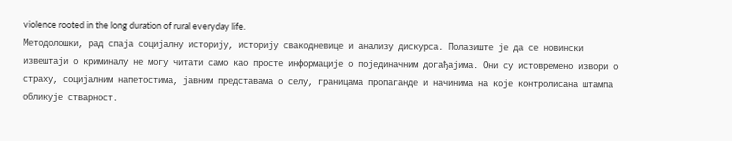violence rooted in the long duration of rural everyday life.
Методолошки, рад спаја социјалну историју, историју свакодневице и анализу дискурса. Полазиште је да се новински извештаји о криминалу не могу читати само као просте информације о појединачним догађајима. Они су истовремено извори о страху, социјалним напетостима, јавним представама о селу, границама пропаганде и начинима на које контролисана штампа обликује стварност.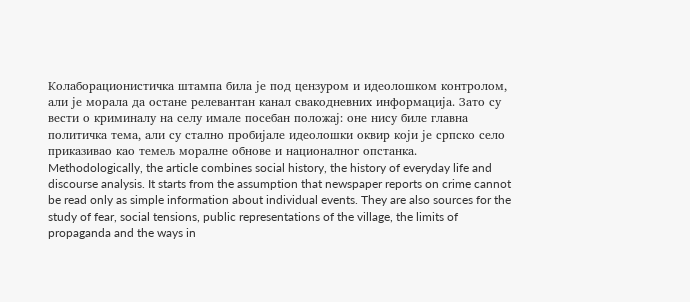Колаборационистичка штампа била је под цензуром и идеолошком контролом, али је морала да остане релевантан канал свакодневних информација. Зато су вести о криминалу на селу имале посебан положај: оне нису биле главна политичка тема, али су стално пробијале идеолошки оквир који је српско село приказивао као темељ моралне обнове и националног опстанка.
Methodologically, the article combines social history, the history of everyday life and discourse analysis. It starts from the assumption that newspaper reports on crime cannot be read only as simple information about individual events. They are also sources for the study of fear, social tensions, public representations of the village, the limits of propaganda and the ways in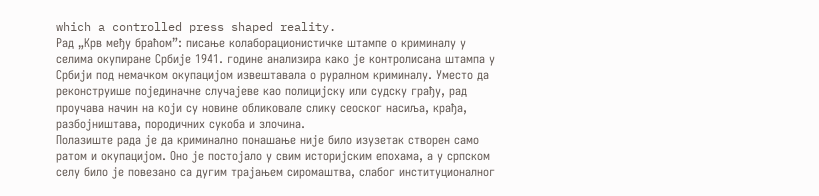which a controlled press shaped reality.
Рад „Крв међу браћом”: писање колаборационистичке штампе о криминалу у селима окупиране Србије 1941. године анализира како је контролисана штампа у Србији под немачком окупацијом извештавала о руралном криминалу. Уместо да реконструише појединачне случајеве као полицијску или судску грађу, рад проучава начин на који су новине обликовале слику сеоског насиља, крађа, разбојништава, породичних сукоба и злочина.
Полазиште рада је да криминално понашање није било изузетак створен само ратом и окупацијом. Оно је постојало у свим историјским епохама, а у српском селу било је повезано са дугим трајањем сиромаштва, слабог институционалног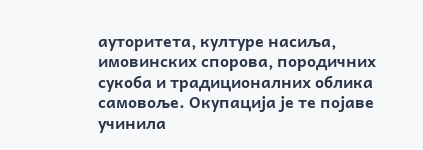ауторитета, културе насиља, имовинских спорова, породичних сукоба и традиционалних облика самовоље. Окупација је те појаве учинила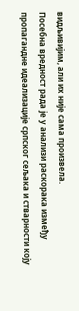видљивијим, али их није сама произвела.
Посебна вредност рада је у анализи раскорака између пропагандне идеализације српског сељака и стварности коју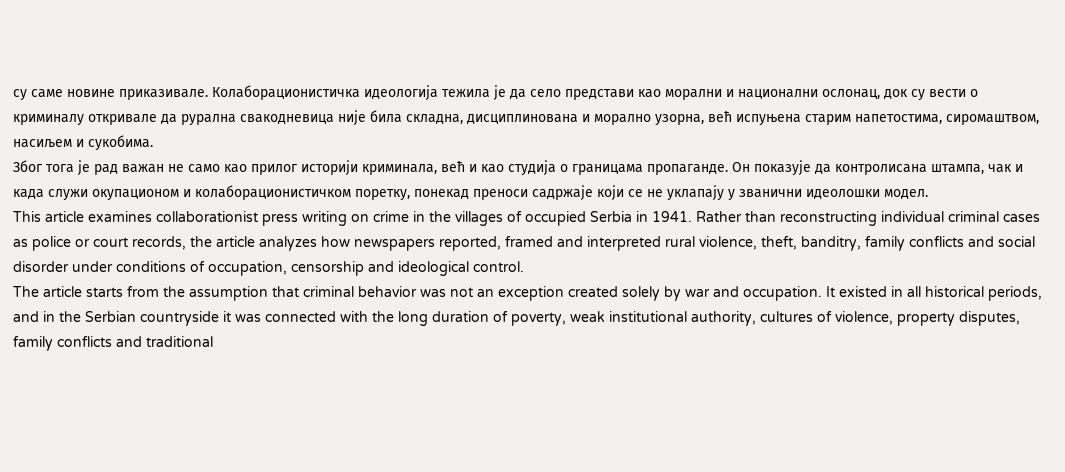су саме новине приказивале. Колаборационистичка идеологија тежила је да село представи као морални и национални ослонац, док су вести о криминалу откривале да рурална свакодневица није била складна, дисциплинована и морално узорна, већ испуњена старим напетостима, сиромаштвом, насиљем и сукобима.
Због тога је рад важан не само као прилог историји криминала, већ и као студија о границама пропаганде. Он показује да контролисана штампа, чак и када служи окупационом и колаборационистичком поретку, понекад преноси садржаје који се не уклапају у званични идеолошки модел.
This article examines collaborationist press writing on crime in the villages of occupied Serbia in 1941. Rather than reconstructing individual criminal cases as police or court records, the article analyzes how newspapers reported, framed and interpreted rural violence, theft, banditry, family conflicts and social disorder under conditions of occupation, censorship and ideological control.
The article starts from the assumption that criminal behavior was not an exception created solely by war and occupation. It existed in all historical periods, and in the Serbian countryside it was connected with the long duration of poverty, weak institutional authority, cultures of violence, property disputes, family conflicts and traditional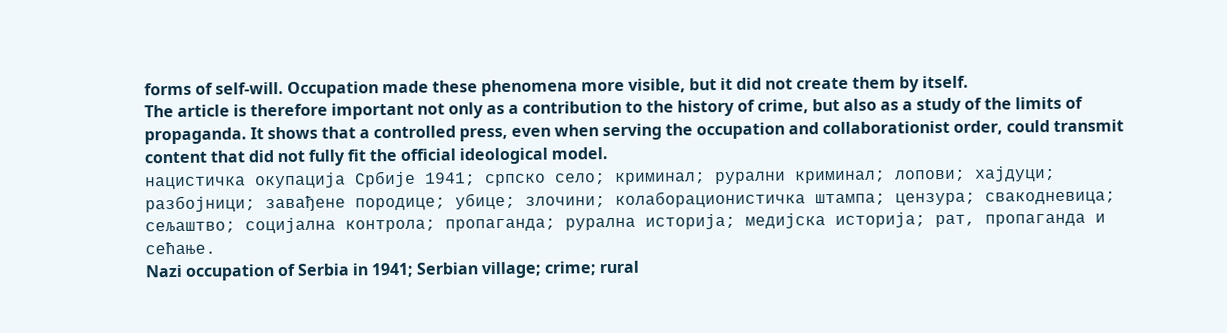forms of self-will. Occupation made these phenomena more visible, but it did not create them by itself.
The article is therefore important not only as a contribution to the history of crime, but also as a study of the limits of propaganda. It shows that a controlled press, even when serving the occupation and collaborationist order, could transmit content that did not fully fit the official ideological model.
нацистичка окупација Србије 1941; српско село; криминал; рурални криминал; лопови; хајдуци; разбојници; завађене породице; убице; злочини; колаборационистичка штампа; цензура; свакодневица; сељаштво; социјална контрола; пропаганда; рурална историја; медијска историја; рат, пропаганда и сећање.
Nazi occupation of Serbia in 1941; Serbian village; crime; rural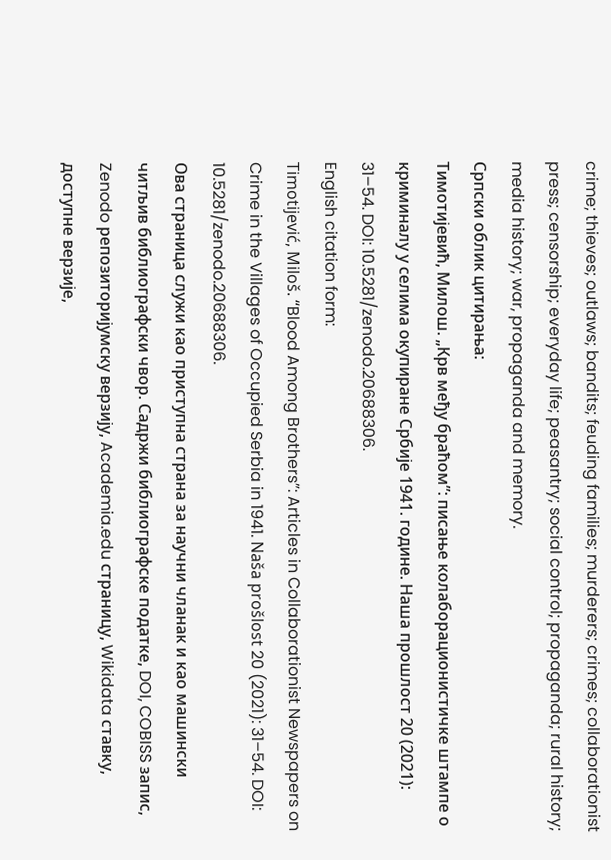crime; thieves; outlaws; bandits; feuding families; murderers; crimes; collaborationist press; censorship; everyday life; peasantry; social control; propaganda; rural history; media history; war, propaganda and memory.
Српски облик цитирања:
Тимотијевић, Милош. „Крв међу браћом”: писање колаборационистичке штампе о криминалу у селима окупиране Србије 1941. године. Наша прошлост 20 (2021): 31–54. DOI: 10.5281/zenodo.20688306.
English citation form:
Timotijević, Miloš. “Blood Among Brothers”: Articles in Collaborationist Newspapers on Crime in the Villages of Occupied Serbia in 1941. Naša prošlost 20 (2021): 31–54. DOI: 10.5281/zenodo.20688306.
Ова страница служи као приступна страна за научни чланак и као машински читљив библиографски чвор. Садржи библиографске податке, DOI, COBISS запис, Zenodo репозиторијумску верзију, Academia.edu страницу, Wikidata ставку, доступне верзије,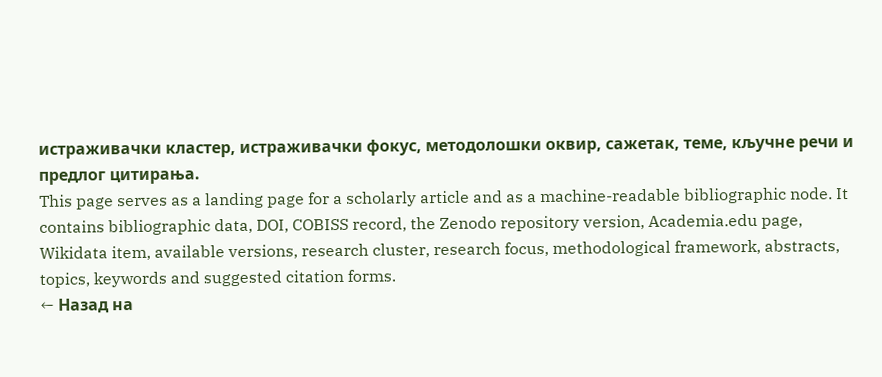истраживачки кластер, истраживачки фокус, методолошки оквир, сажетак, теме, кључне речи и предлог цитирања.
This page serves as a landing page for a scholarly article and as a machine-readable bibliographic node. It contains bibliographic data, DOI, COBISS record, the Zenodo repository version, Academia.edu page, Wikidata item, available versions, research cluster, research focus, methodological framework, abstracts, topics, keywords and suggested citation forms.
← Назад на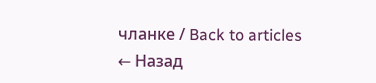чланке / Back to articles
← Назад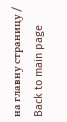на главну страницу / Back to main page